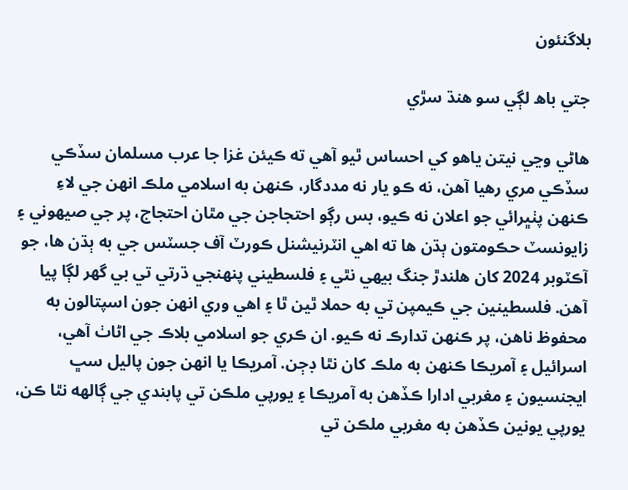بلاگنئون

جتي باھ لڳي سو هنڌ سڙي

هاڻي وڃي نيتن ياهو کي احساس ٿيو آهي ته ڪيئن غزا جا عرب مسلمان سڏڪي سڏڪي مري رهيا آهن، نه ڪو يار نه مددگار، ڪنهن به اسلامي ملڪ انهن جي لاءِ ڪنهن پٺڀرائي جو اعلان نه ڪيو، بس رڳو احتجاجن جي مٿان احتجاج، پر جي صيهوني ۽ زايونسٽ حڪومتون ٻڌن ها ته اهي انٽرنيشنل ڪورٽ آف جسٽس جي به ٻڌن ها، جو آڪٽوبر 2024 کان هلندڙ جنگ بيهي نٿي ۽ فلسطيني پنهنجي ڌرتي تي بي گهر لڳا پيا آهن. فلسطينين جي ڪيمپن تي به حملا ٿين ٿا ۽ اهي وري انهن جون اسپتالون به محفوظ ناهن، پر ڪنهن تدارڪ نه ڪيو. ان ڪري جو اسلامي بلاڪ جي اڻاٺ آهي، اسرائيل ۽ آمريڪا ڪنهن به ملڪ کان نٿا ڊڄن. آمريڪا يا انهن جون پاليل سڀ ايجنسيون ۽ مغربي ادارا ڪڏهن به آمريڪا ۽ يورپي ملڪن تي پابندي جي ڳالھه نٿا ڪن، يورپي يونين ڪڏهن به مغربي ملڪن تي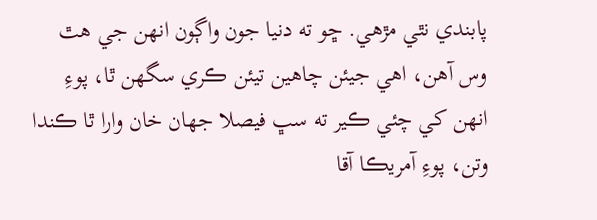پابندي نٿي مڙهي. ڇو ته دنيا جون واڳون انهن جي هٿ وس آهن، اهي جيئن چاهين تيئن ڪري سگهن ٿا، پوءِ انهن کي چئي ڪير ته سڀ فيصلا جهان خان وارا ٿا ڪندا وتن، پوءِ آمريڪا آقا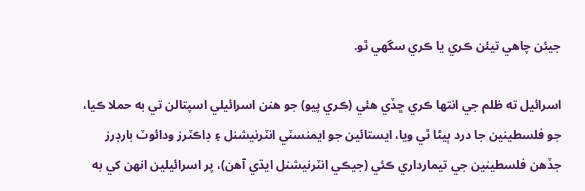جيئن چاهي تيئن ڪري يا ڪري سگهي ٿو.

اسرائيل ته ظلم جي انتها ڪري ڇڏي هئي (ڪري پيو) جو هنن اسرائيلي اسپتالن تي به حملا ڪيا، جو فلسطينين جا درد ٻيڻا ٿي ويا، ايستائين جو ايمنسٽي انٽرنيشنل ۽ ڊاڪٽرز ودائوٽ بارڊرز جڏهن فلسطينين جي تيمارداري ڪئي (جيڪي انٽرنيشنل ايڌي آهن)، پر اسرائيلين انهن کي به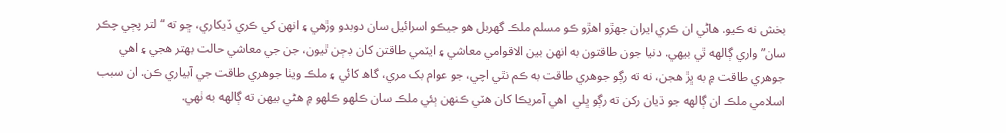بخش نه ڪيو. هاڻي ان ڪري ايران جهڙو اهڙو ڪو مسلم ملڪ گهربل هو جيڪو اسرائيل سان دوبدو وڙهي ۽ انهن کي ڪري ڏيکاري، ڇو ته “لتر پڄي چڪر سان” واري ڳالھه ٿي بيهي. دنيا جون طاقتون به انهن بين الاقوامي معاشي ۽ ايٽمي طاقتن کان ڊڄن ٿيون، جن جي معاشي حالت بهتر هجي ۽ اهي جوهري طاقت ۾ به ڀڙ هجن، نه ته رڳو جوهري طاقت به ڪم نٿي اچي، جو عوام بک مري، گاھ کائي ۽ ملڪ ويٺا جوهري طاقت جي آبياري ڪن. ان سبب اسلامي ملڪ ان ڳالھه جو ڌيان رکن ته رڳو ڀلي  اهي آمريڪا کان هٽي ڪنهن ٻئي ملڪ سان ڪلهو ڪلهو ۾ هڻي بيهن ته ڳالھه به ٺهي.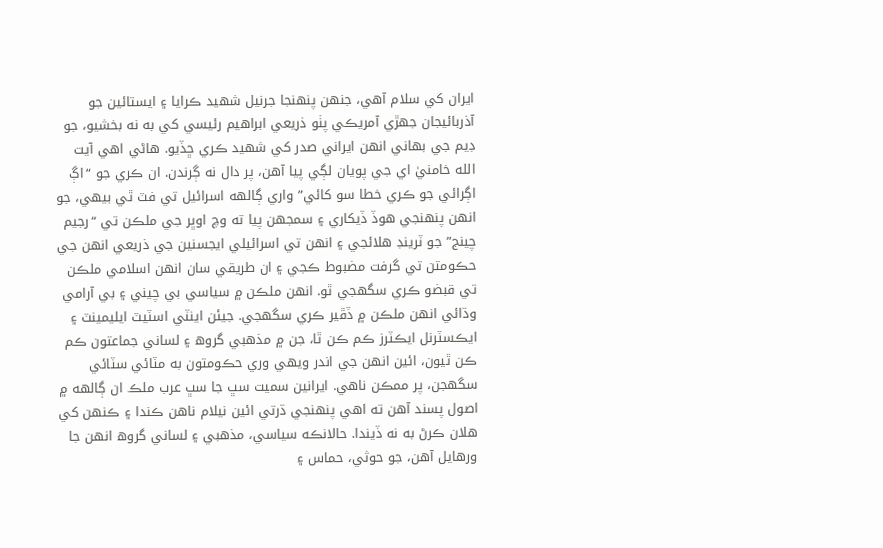ايران کي سلام آهي، جنهن پنهنجا جرنيل شهيد ڪرايا ۽ ايستائين جو آذربائيجان جهڙي آمريڪي پٺو ذريعي ابراهيم رئيسي کي به نه بخشيو، جو ڊيم جي بهاني انهن ايراني صدر کي شهيد ڪري ڇڏيو. هاڻي اهي آيت الله خامنيٰ اي جي پويان لڳي پيا آهن، پر دال نه ڳرندن. ان ڪري جو “اڳ اڳرائي جو ڪري خطا سو کائي” واري ڳالھه اسرائيل تي فٽ ٿي بيهي، جو انهن پنهنجي هوڏ ڏيکاري ۽ سمجهن پيا ته وچ اوڀر جي ملڪن تي “رجيم چينج” جو ٽرينڊ هلائجي ۽ انهن تي اسرائيلي ايجسنين جي ذريعي انهن جي حڪومتن تي گرفت مضبوط ڪجي ۽ ان طريقي سان انهن اسلامي ملڪن تي قبضو ڪري سگهجي ٿو. انهن ملڪن ۾ سياسي بي چيني ۽ بي آرامي وڌائي انهن ملڪن ۾ ڏڦير ڪري سگهجي. جيئن اينٽي اسٽيٽ ايليمينٽ ۽ ايڪسٽرنل ايڪٽرز ڪم ڪن ٿا، جن ۾ مذهبي گروھ ۽ لساني جماعتون ڪم ڪن ٿيون، ائين انهن جي اندر ويهي وري حڪومتون به مٽائي سٽائي سگهجن، پر ممڪن ناهي. ايرانين سميت سڀ جا سڀ عرب ملڪ ان ڳالھه ۾ اصول پسند آهن ته اهي پنهنجي ڌرتي ائين نيلام ناهن ڪندا ۽ ڪنهن کي هلان ڪرڻ به نه ڏيندا. حالانڪه سياسي، مذهبي ۽ لساني گروھ انهن جا ورهايل آهن، جو حوثي، حماس ۽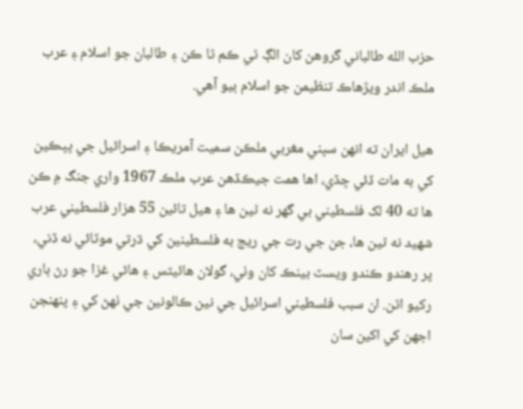حزب الله طالباني گروهن کان الڳ ٿي ڪم ٿا ڪن ۽ طالبان جو اسلام ۽ عرب ملڪ اندر ويڙهاڪ تنظيمن جو اسلام ٻيو آهي.

هيل ايران ته انهن سڀني مغربي ملڪن سميت آمريڪا ۽ اسرائيل جي ڀڀڪين کي به مات ڏئي ڇڏي، اها همت جيڪڏهن عرب ملڪ 1967 واري جنگ ۾ ڪن ها ته 40 لک فلسطيني بي گهر نه ٿين ها ۽ هيل تائين 55 هزار فلسطيني عرب شهيد نه ٿين ها، جن جي رت جي ريج به فلسطينين کي ڌرتي موٽائي نه ڏني، پر رهندو ڪندو ويسٽ بينڪ کان وٺي، گولان هائيٽس ۽ هاڻي غزا جو رڻ ٻاري رکيو اٿن. ان سبب فلسطيني اسرائيل جي نين ڪالونين جي ٺهڻ کي ۽ پنهنجن اجهن کي اکين سان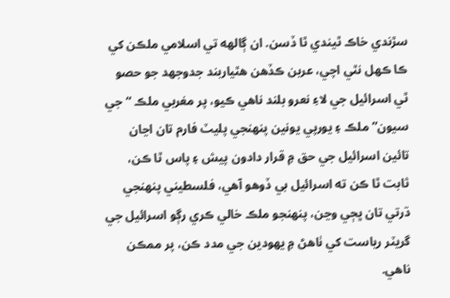سڙندي خاڪ ٿيندي ٿا ڏسن. ان ڳالھه تي اسلامي ملڪن کي ڪا ڪهل نٿي اچي، عربن ڪڏهن هٿياربند جدوجهد جو حصو ٿي اسرائيل جي لاءِ نعرو بلند ناهي ڪيو، پر مغربي ملڪ “جي سيون” ملڪ ۽ يورپي يونين پنهنجي پليٽ فارم تان اڃان تائين اسرائيل جي حق ۾ قرار دادون پيش ۽ پاس ٿا ڪن، ثابت ٿا ڪن ته اسرائيل بي ڏوهو آهي، فلسطيني پنهنجي ڌرتي تان ڀڄي وڃن، پنهنجو ملڪ خالي ڪري رڳو اسرائيل جي گريٽر رياست کي ٺاهڻ ۾ يهودين جي مدد ڪن، پر ممڪن ناهي.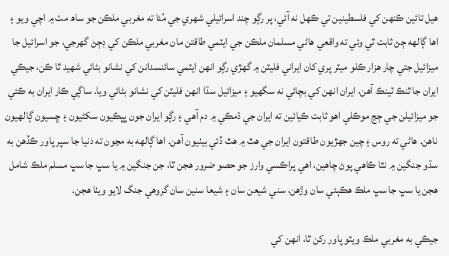هيل تائين ڪنهن کي فلسطينين تي ڪهل نه آئي، پر رڳو چند اسرائيلي شهري جي مُئا ته مغربي ملڪن جو ساھ مٺ ۾ اچي ويو ۽ اها ڳالھه ڄڻ ثابت ٿي وئي ته واقعي هاڻي مسلمان ملڪن جي ايٽمي طاقتن مان مغربي ملڪن کي ڊڄڻ گهرجي، جو اسرائيل جا ميزائيل جتي چار هزار ڪلو ميٽر پري کان ايراني فليٽن ۾ گهڙي رڳو انهن ايٽمي سائنسدانن کي نشانو بڻائي شهيد ٿا ڪن، جيڪي ايران جا ٿنڪ ٽينڪ آهن، ايران انهن کي بچائي نه سگهيو ۽ ميزائيل سڌا انهن فليٽن کي نشانو بڻائي ويا. ساڳي ڪار ايران به ڪئي جو ميزائيلن جي ڄڃ موڪلي اهو ثابت ڪيائين ته ايران جي ڌمڪي ۾ دم آهي ۽ رڳو ايران جون ڀڀڪيون سکڻيون ۽ ڇسيون ڳالهيون ناهن. هاڻي ته روس ۽ چين جهڙيون طاقتون ايران جي هٿ ۾ هٿ ڏئي بيٺيون آهن. اها ڳالھه به مڃون ته دنيا جا سپر پاور ڪڏهن به سڌو جنگين ۾ نٿا ڪاهي پوڻ چاهين، اهي پراڪسي وارز جو حصو ضرور هجن ٿا، جن جنگين ۾ يا سڀ جا سڀ مسلم ملڪ شامل هجن يا سڀ جا سڀ ملڪ هڪٻئي سان وڙهن، سني شيعن سان ۽ شيعا سنين سان گروهي جنگ لايو ويٺا هجن.

جيڪي به مغربي ملڪ ويٽو پاور رکن ٿا، انهن کي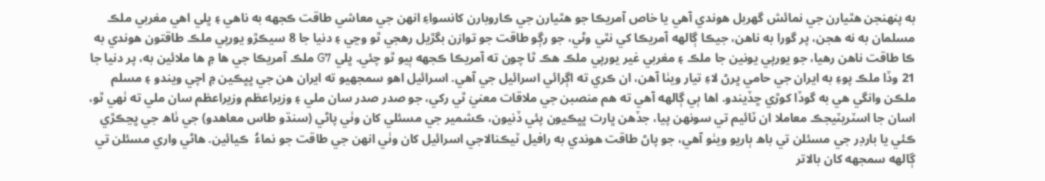به پنهنجن هٿيارن جي نمائش گهربل هوندي آهي يا خاص آمريڪا جو هٿيارن جي ڪاروبارن کانسواءِ انهن جي معاشي طاقت ڪجھه به ناهي ۽ ڀلي اهي مغربي ملڪ مسلمان به نه هجن، پر گورا به ناهن، جيڪا ڳالھه آمريڪا کي نٿي وڻي، جو رڳو طاقت جو توازن بگڙيل رهجي ٿو وڃي ۽ دنيا جا 8 سيڪڙو يورپي ملڪ طاقتون هوندي به ڪا طاقت ناهن رهيا، جو يورپي يونين جا ملڪ ۽ مغربي غير يورپي ملڪ هڪ ٿا چون ته آمريڪا ڪجھه ٻيو ٿو چئي. ڀلي G7 ملڪ آمريڪا جي ها ۾ ها ملائين به، پر دنيا جا 21 وڏا ملڪ پوءِ به ايران جي حامي ڀرڻ لاءِ تيار ويٺا آهن، ان ڪري ته اڳرائي اسرائيل جي آهي. اسرائيل اهو سمجهيو ته ايران هن جي ڀڀڪين ۾ اچي ويندو ۽ مسلم ملڪن وانگي هي به گوڏا کوڙي ڇڏيندو. اها ٻي ڳالھه آهي ته هم منصبن جي ملاقات معنيٰ ٿي رکي، جو صدر صدر سان ملي ۽ وزيراعظم وزيراعظم سان ملي ته ٺهي ٿو، اسان جا اسٽريٽيجڪ معاملا ان ٽائيم تي سونهن پيا، جڏهن ڀارت ڀڀڪيون پئي ڏنيون، ڪشمير جي مسئلي کان وٺي پاڻي (سنڌو طاس معاهدو) جي ٺاھ جي ڀڃڪڙي ڪئي يا بارڊر جي مسئلن تي باھ ٻاريو ويٺو آهي، جو پاڻ طاقت هوندي به رافيل ٽيڪنالاجي اسرائيل کان وٺي انهن جي طاقت جو نماءُ  ڪيائين. هاڻي واري مسئلن تي ڳالھه سمجھه کان بالاتر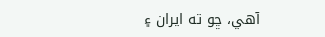آهي، ڇو ته ايران ۽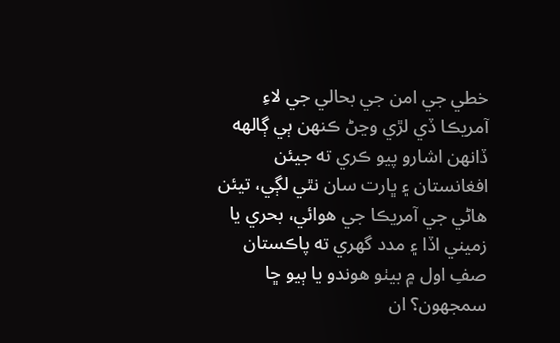خطي جي امن جي بحالي جي لاءِ آمريڪا ڏي لڙي وڃڻ ڪنهن ٻي ڳالھه ڏانهن اشارو پيو ڪري ته جيئن افغانستان ۽ ڀارت سان نٿي لڳي، تيئن هاڻي جي آمريڪا جي هوائي، بحري يا زميني اڏا ۽ مدد گهري ته پاڪستان صفِ اول ۾ بيٺو هوندو يا ٻيو ڇا سمجهون؟ ان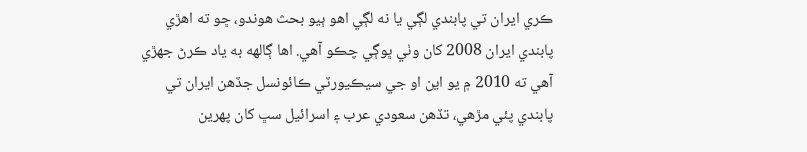ڪري ايران تي پابندي لڳي يا نه لڳي اهو ٻيو بحث هوندو، ڇو ته اهڙي پابندي ايران 2008 کان وٺي ڀوڳي چڪو آهي. اها ڳالھه به ياد ڪرڻ جهڙي آهي ته 2010 ۾ يو اين او جي سيڪيورٽي ڪائونسل جڏهن ايران تي پابندي پئي مڙهي، تڏهن سعودي عرب ۽ اسرائيل سڀ کان پهرين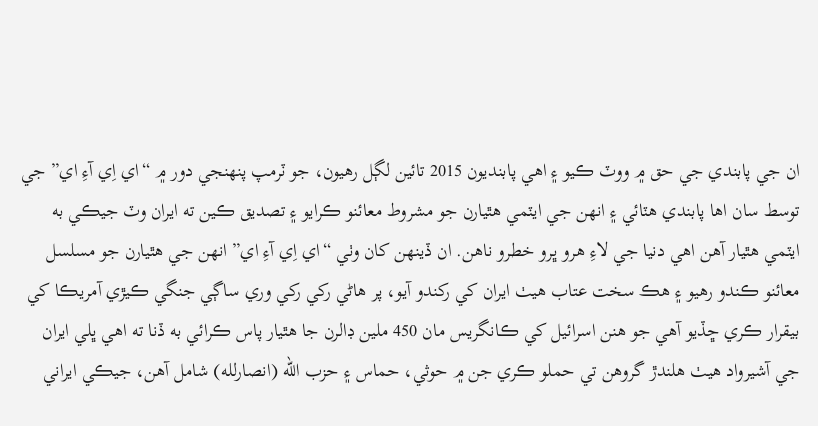ان جي پابندي جي حق ۾ ووٽ ڪيو ۽ اهي پابنديون 2015 تائين لڳل رهيون، جو ٽرمپ پنهنجي دور ۾ “اي اِي آءِ اي” جي توسط سان اها پابندي هٽائي ۽ انهن جي ايٽمي هٿيارن جو مشروط معائنو ڪرايو ۽ تصديق ڪين ته ايران وٽ جيڪي به ايٽمي هٿيار آهن اهي دنيا جي لاءِ هرو ڀرو خطرو ناهن. ان ڏينهن کان وٺي “اي اِي آءِ اي” انهن جي هٿيارن جو مسلسل معائنو ڪندو رهيو ۽ هڪ سخت عتاب هيٺ ايران کي رکندو آيو، پر هاڻي رکي رکي وري ساڳي جنگي ڪيڙي آمريڪا کي بيقرار ڪري ڇڏيو آهي جو هنن اسرائيل کي ڪانگريس مان 450 ملين ڊالرن جا هٿيار پاس ڪرائي به ڏنا ته اهي ڀلي ايران جي آشيرواد هيٺ هلندڙ گروهن تي حملو ڪري جن ۾ حوثي، حماس ۽ حزب الله (انصارلله) شامل آهن، جيڪي ايراني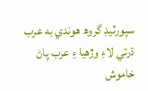سپورٽيڊ گروھ هوندي به عرب ڌرتي لاءِ وڙهيا ۽ عرب پاڻ خاموش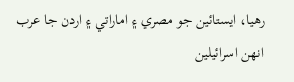رهيا، ايستائين جو مصري ۽ اماراتي ۽ اردن جا عرب انهن اسرائيلين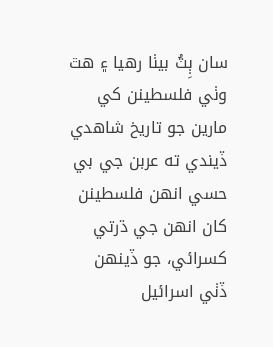سان ٻِٽُ بيٺا رهيا ۽ هٿ وٺي فلسطينن کي مارين جو تاريخ شاهدي ڏيندي ته عربن جي بي حسي انهن فلسطينن کان انهن جي ڌرتي کسرائي، جو ڏينهن ڏٺي اسرائيل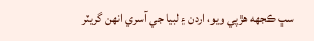سڀ ڪجھه هڙپي ويو، اردن ۽ لبيا جي آسري انهن گريٽر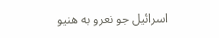اسرائيل جو نعرو به هنيو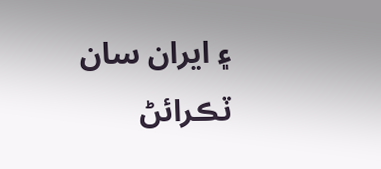۽ ايران سان ٽڪرائڻ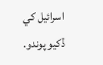اسرائيل کي ڏکيو پوندو.